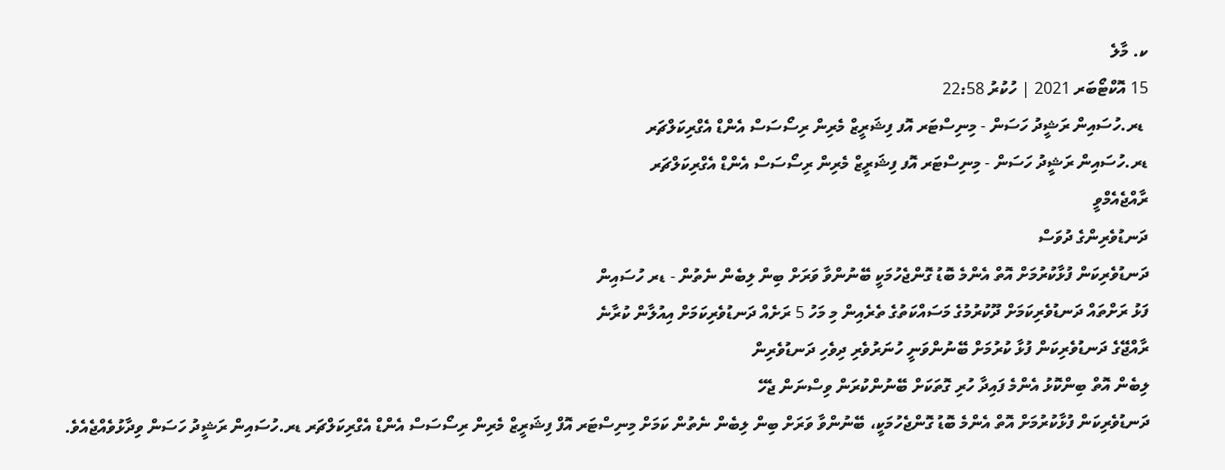ކ. މާލެ
15 އޮކްޓޯބަރ 2021 | ހުކުރު 22:58
 ޑރ.ހުސައިން ރަޝީދު ހަސަން - މިނިސްޓަރ އޮފ ފިޝަރީޒް މެރިން ރިސޯސަސް އެންޑް އެގްރިކަލްޗަރ
ޑރ.ހުސައިން ރަޝީދު ހަސަން - މިނިސްޓަރ އޮފ ފިޝަރީޒް މެރިން ރިސޯސަސް އެންޑް އެގްރިކަލްޗަރ
ރާއްޖެއެމްވީ
ދަނޑުވެރިންގެ ދުވަސް
ދަނޑުވެރިކަން ފުޅާކުރުމަށް އޮތް އެންމެ ބޮޑު ގޮންޖެހުމަކީ ބޭނުންވާ ވަރަށް ބިން ލިބެން ނެތުން - ޑރ ހުސައިން
ފަޅު ރަށްތައް ދަނޑުވެރިކަމަށް ދޫކުރުމުގެ މަސައްކަތުގެ ތެރެއިން މި މަހު 5 ރަށެއް ދަނޑުވެރިކަމަށް އިއުލާން ކުރާނެ
ރާއްޖޭގެ ދަނޑުވެރިކަން ފުޅާ ކުރުމަށް ބޭނުންވަނީ ހުނަރުވެރި ދިވެހި ދަނޑުވެރިން
ލިބެން އޮތް ބިންކޮޅު އެންމެ ފައިދާ ހުރި ގޮތަކަށް ބޭނުންކުރަން ވިސްނަން ޖެހޭ
ދަނޑުވެރިކަން ފުޅާކުރުމަށް އޮތް އެންމެ ބޮޑު ގޮންޖެހުމަކީ، ބޭނުންވާ ވަރަށް ބިން ލިބެން ނެތުން ކަމަށް މިނިސްޓަރ އޮފް ފިޝަރީޒް މެރިން ރިސޯސަސް އެންޑް އެގްރިކަލްޗަރ ޑރ.ހުސައިން ރަޝީދު ހަސަން ވިދާޅުވެއްޖެއެވެ.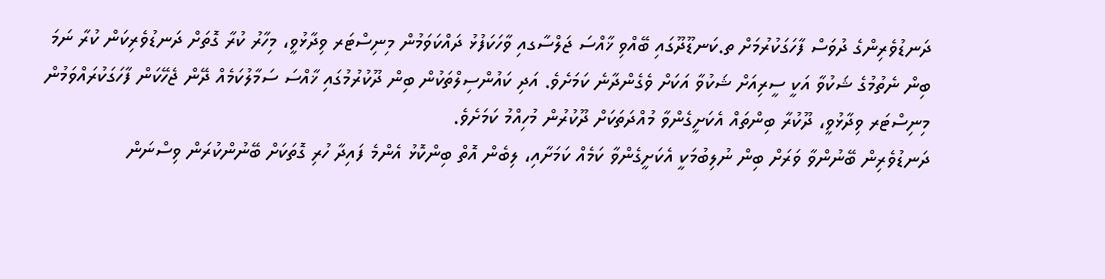ދަނޑުވެރިންގެ ދުވަސް ފާހަގަކުރުމަށް ތ.ކަނޑޫދޫގައި ބޭއްވި ޚާއްސަ ޖަލްސާގއި ވާހަކަފުޅު ދައްކަވަމުން މިނިސްޓަރ ވިދާޅުވީ، މިހާރު ކުރާ ގޮތަށް ދަނޑުވެރިކަން ކުރާ ނަމަ ބިން ނެތުމުގެ ޝަކުވާ އަކީ ސީރިއަށް ޝަކުވާ އަކަށް ވެގެންދާނެ ކަމަށެވެ. އަދި ކައުންސިލްތަކުން ބިން ދޫކުރުމުގައި ޚާއްސަ ސަމާލުކަމެއް ދޭން ޖެހޭކަން ފާހަގަކުރައްވަމުން މިނިސްޓަރ ވިދާޅުވީ، ދޫކުރާ ބިންތައް އެކަށީގެންވާ މުއްދަތަކަށް ދޫކުރުން މުހިއްމު ކަމަށެވެ.
ދަނޑުވެރިން ބޭނުންވާ ވަރަށް ބިން ނުލިބުމަކީ އެކަށީގެންވާ ކަމެއް ކަމަށާއި، ލިބެން އޮތް ބިންކޮޅު އެންމެ ފައިދާ ހުރި ގޮތަކަށް ބޭނުންކުރަން ވިސްނަން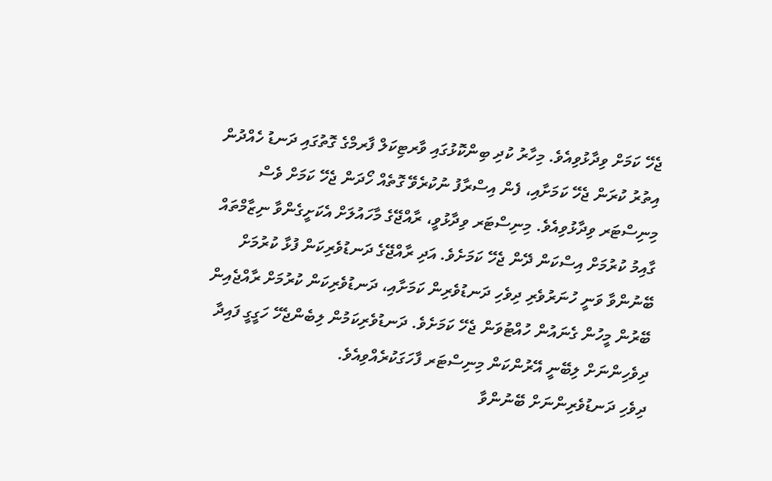ޖެހޭ ކަމަށް ވިދާޅުވިއެވެ. މިހާރު ކުދި ބިންކޮޅުގައި ވާރޓިކަލް ފާރމްގެ ގޮތުގައި ދަނޑު ހެއްދުން އިތުރު ކުރަން ޖެހޭ ކަމަށާއި، ފެން އިސްރާފު ނުކުރެވޭ ގޮތެއް ހޯދަން ޖެހޭ ކަމަށް ވެސް މިނިސްޓަރ ވިދާޅުވިއެވެ. މިނިސްޓަރ ވިދާޅުވީ، ރާއްޖޭގެ މާހައުލަށް އެކަށީގެންވާ ނިޒާމްތައް ގާއިމު ކުރުމަށް އިސްކަން ދޭން ޖެހޭ ކަމަށެވެ. އަދި ރާއްޖޭގެ ދަނޑުވެރިކަން ފުޅާ ކުރުމަށް ބޭނުންވާ ވަނީ ހުނަރުވެރި ދިވެހި ދަނޑުވެރިން ކަމަށާއި، ދަނޑުވެރިކަން ކުރުމަށް ރާއްޖެއިން ބޭރުން މީހުން ގެނައުން ހުއްޓުވަން ޖެހޭ ކަމަށެވެ. ދަނޑުވެރިކަމުން ލިބެންޖެހޭ ހަގީގީ ފައިދާ ދިވެހިންނަށް ލިބޭނީ އޭރުންކަން މިނިސްޓަރ ފާހަގަކުރެއްވިއެވެ.
ދިވެހި ދަނޑުވެރިންނަށް ބޭނުންވާ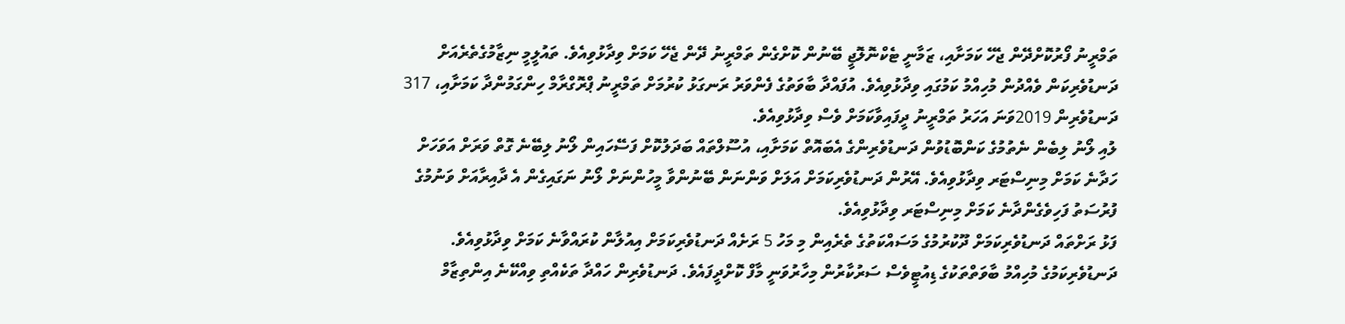ތަމްރީނު ފޯރުކޮށްދޭން ޖެހޭ ކަމަށާއި، ޒަމާނީ ޓެކްނޮލޮޖީ ބޭނުން ކޮށްގެން ތަމްރީނު ދޭން ޖެހޭ ކަމަށް ވިދާޅުވިއެވެ. ތައުލީމީ ނިޒާމުގެތެރެއަށް ދަނޑުވެރިކަން ވެއްދުން މުހިއްމު ކަމުގައި ވިދާޅުވިއެވެ. އުފައްދާ ބާވަތުގެ ފެންވަރު ރަނގަޅު ކުރުމަށް ތަމްރީނު ޕްރޮގްރާމް ހިންގަމުންދާ ކަމަށާއި، 317 ދަނޑުވެރިން 2019ވަނަ އަހަރު ތަމްރީނު ދީފައިވާކަމަށް ވެސް ވިދާޅުވިއެވެ.
ލުއި ލޯނު ލިބެން ނެތުމުގެ ކަންބޮޑުވުން ދަނޑުވެރިންގެ އެބައޮތް ކަމަށާއި، އުސޫލްތައް ބަދަލުކޮށް ފަސޭހައިން ލޯނު ލިބޭނެ ގޮތް ވަރަށް އަވަހަށް ހަދާނެ ކަމަށް މިނިސްޓަރ ވިދާޅުވިއެވެ. އޭރުން ދަނޑުވެރިކަމަށް އަލަށް ވަންނަން ބޭނުންވާ މީހުންނަށް ލޯނު ނަގައިގެން އެ ދާއިރާއަށް ވަނުމުގެ ފުރުސަތު ފަހިވެގެންދާނެ ކަމަށް މިނިސްޓަރ ވިދާޅުވިއެވެ.
ފަޅު ރަށްތައް ދަނޑުވެރިކަމަށް ދޫކުރުމުގެ މަސައްކަތުގެ ތެރެއިން މި މަހު 5 ރަށެއް ދަނޑުވެރިކަމަށް އިއުލާން ކުރައްވާނެ ކަމަށް ވިދާޅުވިއެވެ.
ދަނޑުވެރިކަމުގެ މުހިއްމު ބާވަތްތަކުގެ ޑިއުޓީވެސް ސަރުކާރުން މިހާރުވަނީ މާފް ކޮށްދީފައެވެ. ދަނޑުވެރިން ހައްދާ ތަކެއްތި ވިއްކޭނެ އިންތިޒާމް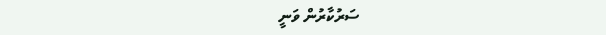ސަރުކާރުން ވަނީ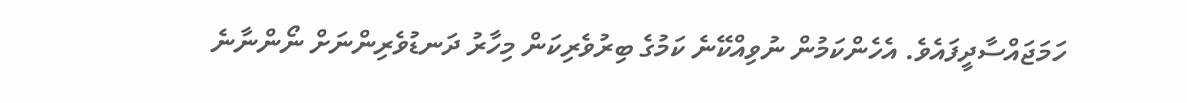ހަމަޖައްސާދީފައެވެ. އެހެންކަމުން ނުވިއްކޭނެ ކަމުގެ ބިރުވެރިކަން މިހާރު ދަނޑުވެރިންނަށް ނޯންނާނެ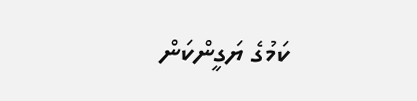ކަމުގެ ޔަގީންކަން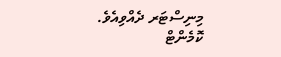މިނިސްޓަރ ދެއްވިއެވެ.
ކޮމެންޓް